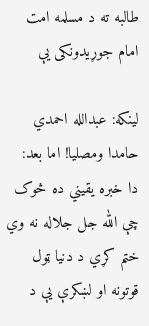طالبه ته د مسلمه امت امام جوړیدونکی یې

لینکه: عبدالله احمدي
حامدا ومصلیا! اما بعد:
دا خبره یقیني ده څوک چې الله جل جلاله نه وي ختم کړي د دنیا ټول قوتونه او لښکرې یې د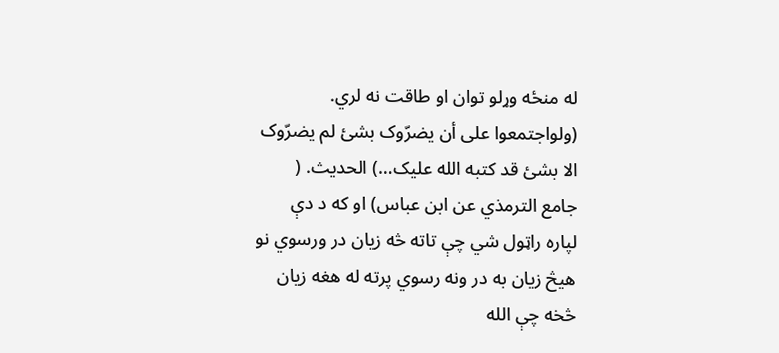له منځه وړلو توان او طاقت نه لري.
(ولواجتمعوا علی أن یضرّوک بشئ لم یضرّوک الا بشئ قد کتبه الله علیک…) الحدیث. ( جامع الترمذي عن ابن عباس) او که د دې لپاره راټول شي چې تاته څه زیان در ورسوي نو هیڅ زیان به در ونه رسوي پرته له هغه زیان څخه چې الله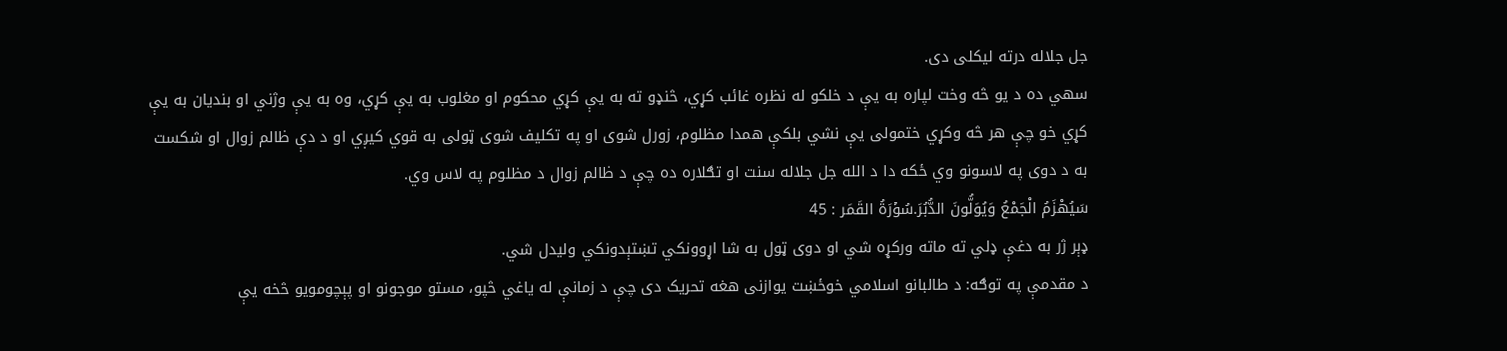جل جلاله درته لیکلی دی.
سهي ده د یو څه وخت لپاره به یې د خلکو له نظره غائب کړي، څنډو ته به یې کړي محکوم او مغلوب به یې کړي، وه به یې وژني او بندیان به یې کړي خو چې هر څه وکړي ختمولی یې نشي بلکې همدا مظلوم، زورل شوی او په تکلیف شوی ټولی به قوي کیږي او د دې ظالم زوال او شکست به د دوی په لاسونو وي ځکه دا د الله جل جلاله سنت او تګلاره ده چې د ظالم زوال د مظلوم په لاس وي.
سَيُهْزَمُ الْجَمْعُ وَيُوَلُّونَ الدُّبُرَ.سُوۡرَةُ القَمَر : 45
ډېر ژر به دغې ډلي ته ماته ورکړه شي او دوى ټول به شا اړوونكي تښتېدونكي وليدل شي.
د مقدمې په توګه: د طالبانو اسلامي خوځښت یوازنی هغه تحریک دی چې د زمانې له یاغي څپو، مستو موجونو او پېچومویو څخه یې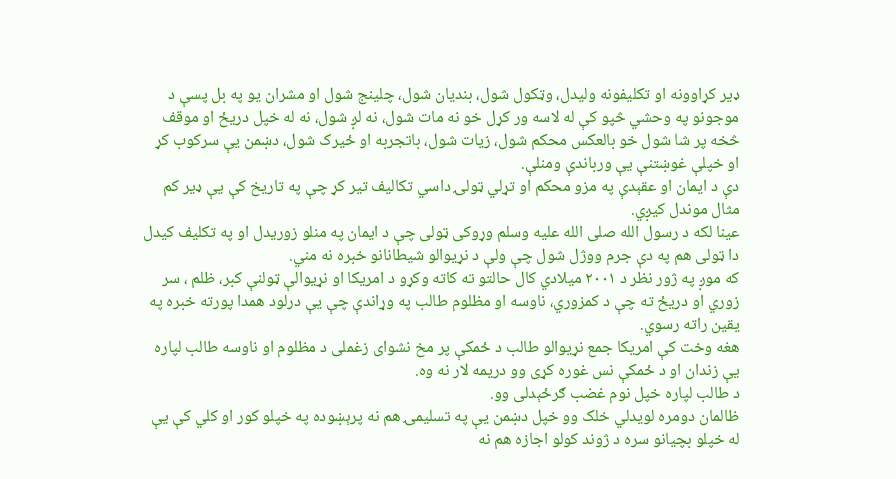ډیر کړاوونه او تکلیفونه ولیدل، وټکول شول، بندیان شول، چلینج شول او مشران یو په بل پسې د موجونو په وحشي څپو کې له لاسه ور کړل خو نه مات شول، نه لږ شول، نه له خپل دریځ او موقف څخه پر شا شول خو بالعکس محکم شول، زیات شول، باتجربه او ځیرک شول، دښمن یې سرکوب کړ او خپلې غوښتنې یې ورباندې ومنلې.
دې د ایمان او عقېدې په مزو محکم او تړلي ټولۍ داسي تکالیف تیر کړ چې په تاریخ کې یې ډیر کم مثال موندل کیږي.
عینا لکه د رسول الله صلی الله علیه وسلم وړوکی ټولی چې د ایمان په منلو زوریدل او په تکلیف کیدل دا ټولی هم په دې جرم ووژل شول چې ولې د نړیوالو شیطانانو خبره نه مني.
که موږ په ژور نظر د ۲۰۰۱ میلادي کال حالتو ته کاته وکړو د امریکا او نړیوالې ټولنې کبر، ظلم ، سر زوري او دریځ ته چې د کمزوري، ناوسه او مظلوم طالب په وړاندې چې یې درلود همدا پورته خبره په یقین راته رسوي.
هغه وخت کې امریکا جمع نړیوالو طالب د ځمکې پر مخ نشوای زغملی د مظلوم او ناوسه طالب لپاره یې زندان او د ځمکې نس غوره کړی وو دریمه لار نه وه.
د طالب لپاره خپل نوم غضب ګرځېدلی وو.
ظالمان دومره لویدلي خلک وو خپل دښمن یې په تسلیمۍ هم نه پرېښوده په خپلو کور او کلي کې یې له خپلو بچیانو سره د ژوند کولو اجازه هم نه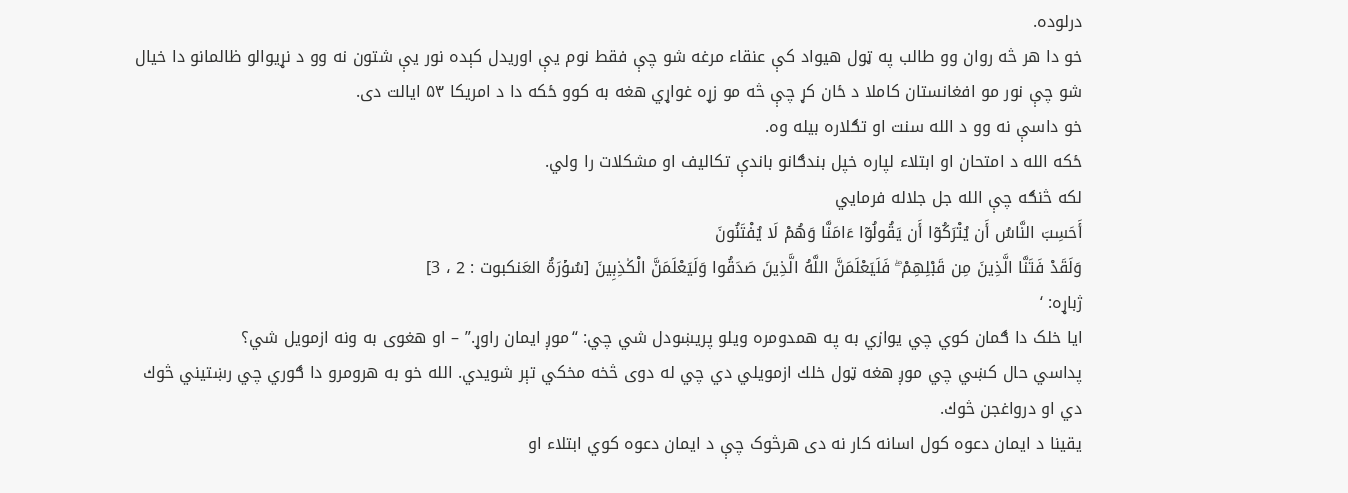درلوده.
خو دا هر څه روان وو طالب په ټول هیواد کې عنقاء مرغه شو چې فقط نوم یې اوریدل کېده نور یې شتون نه وو د نړیوالو ظالمانو دا خیال شو چې نور مو افغانستان کاملا د ځان کړ چې څه مو زړه غواړي هغه به کوو ځکه دا د امریکا ۵۳ ایالت دی.
خو داسې نه وو د الله سنت او تګلاره بیله وه.
ځکه الله د امتحان او ابتلاء لپاره خپل بندګانو باندې تکالیف او مشکلات را ولي.
لکه څنګه چې الله جل جلاله فرمایي
أَحَسِبَ النَّاسُ أَن يُتْرَكُوٓا أَن يَقُولُوٓا ءَامَنَّا وَهُمْ لَا يُفْتَنُونَ
وَلَقَدْ فَتَنَّا الَّذِينَ مِن قَبْلِهِمْ ۖ فَلَيَعْلَمَنَّ اللَّهُ الَّذِينَ صَدَقُوا وَلَيَعْلَمَنَّ الْكٰذِبِينَ [سُوۡرَةُ العَنکبوت : 2 ، 3]
ژباړه: ‘
ايا خلک دا ګمان کوي چي یوازي به په همدومره ويلو پريښودل شي چي: “موږ ايمان راوړ.” – او هغوى به ونه ازمويل شي؟
پداسي حال کښي چي موږ هغه ټول خلك ازمويلي دي چي له دوى څخه مخکي تېر شويدي. الله خو به هرومرو دا ګوري چي رښتيني څوك دي او درواغجن څوك.
یقینا د ایمان دعوه کول اسانه کار نه دی هرڅوک چې د ایمان دعوه کوي ابتلاء او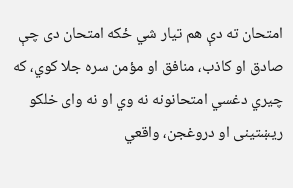امتحان ته دې هم تیار شي ځکه امتحان دی چې صادق او کاذب، منافق او مؤمن سره جلا کوي، که چیري دغسي امتحانونه نه وي او نه وای خلکو ریښتینی او دروغجن، واقعي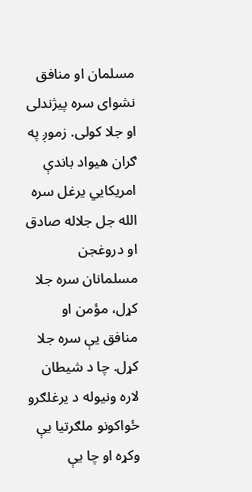مسلمان او منافق نشوای سره پیژندلی او جلا کولی. زموږ په ګران هیواد باندې امریکایي یرغل سره الله جل جلاله صادق او دروغجن مسلمانان سره جلا کړل، مؤمن او منافق یې سره جلا کړل. چا د شیطان لاره ونیوله د یرغلګرو ځواکونو ملګرتیا یې وکړه او چا یې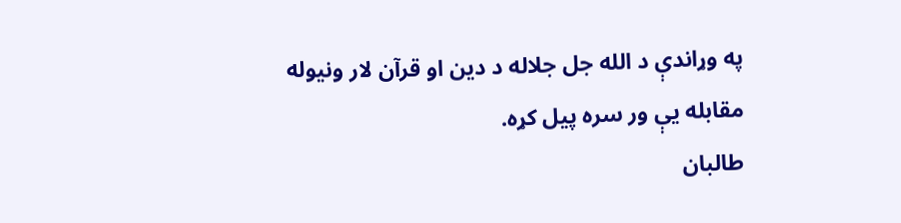په وړاندې د الله جل جلاله د دین او قرآن لار ونیوله مقابله یې ور سره پیل کړه.
طالبان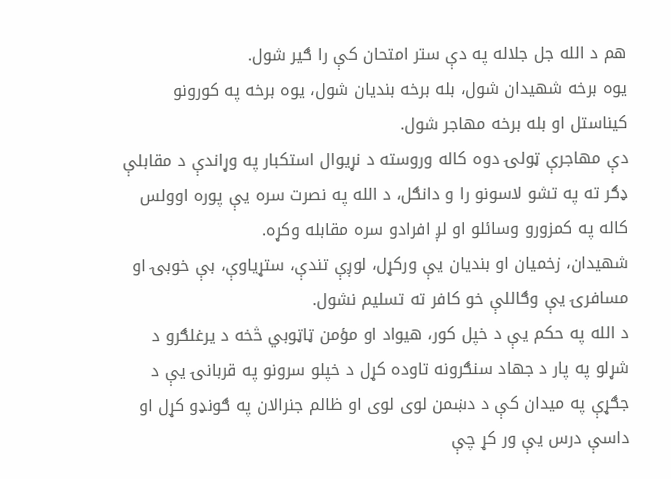هم د الله جل جلاله په دې ستر امتحان کې را ګیر شول.
یوه برخه شهیدان شول، بله برخه بندیان شول، یوه برخه په کورونو کیناستل او بله برخه مهاجر شول.
دې مهاجرې ټولۍ دوه کاله وروسته د نړیوال استکبار په وړاندې د مقابلې ډګر ته په تشو لاسونو را و دانګل، د الله په نصرت سره یې پوره اوولس کاله په کمزورو وسائلو او لږ افرادو سره مقابله وکړه.
شهیدان، زخمیان او بندیان یې ورکړل، لوږې تندې، ستړیاوې، بې خوبۍ او مسافرۍ یې وګاللې خو کافر ته تسلیم نشول.
د الله په حکم یې د خپل کور، هیواد او مؤمن ټاټوبي څخه د یرغلګرو د شړلو په پار د جهاد سنګرونه تاوده کړل د خپلو سرونو په قربانۍ یې د جګړې په میدان کې د دښمن لوی لوی او ظالم جنرالان په ګونډو کړل او داسې درس یې ور کړ چې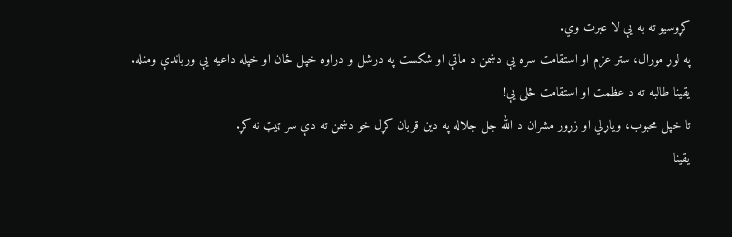کړوسیو ته به یې لا عبرت وي.
په لوړ مورال، ستر عزم او استقامت سره یې دښمن د ماتې او شکست په درشل و دراوه خپل ځان او خپله داعیه یې ورباندې ومنله.
یقینا طالبه ته د عظمت او استقامت څلی یې!
تا خپل محبوب، ویاړلي او زړور مشران د الله جل جلاله په دین قربان کړل خو دښمن ته دې سر ټیټ نه کړ.
یقینا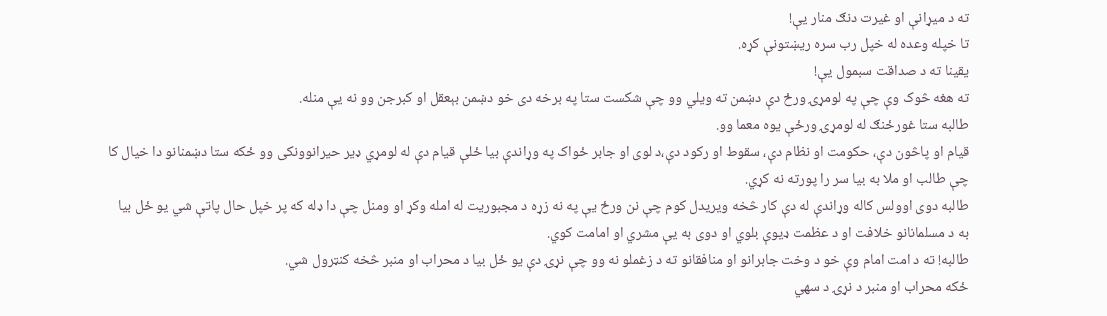ته د میړانې او غیرت دنګ منار یې!
تا خپله وعده له خپل رب سره ریښتونې کړه.
یقینا ته د صداقت سبمول یې!
ته هغه څوک وې چې په لومړۍ ورځ دې دښمن ته ویلي وو چې شکست ستا په برخه دی خو دښمن بېعقل او کبرجن وو نه یې منله.
طالبه ستا غورځنګ له لومړۍ ورځې یوه معما وو.
قیام او پاڅون دې، حکومت او نظام دې، سقوط او رکود دې،د لوی او جابر ځواک په وړاندې بیا ځلې قیام دې له لومړي ډیر حیرانوونکی وو ځکه ستا دښمنانو دا خیال کا چې طالب او ملا به بیا سر را پورته نه کړي.
طالبه دوی اوولس کاله وړاندې له دې کار څخه ویریدل کوم چې نن ورځ یې په نه زړه د مجبوریت له امله وکړ او ومنل چې دا ډله که پر خپل حال پاتې شي یو ځل بیا به د مسلمانانو خلافت او د عظمت ډیوې بلوي او دوی به یې مشري او امامت کوي.
طالبه! ته د امت امام وې خو د وخت جابرانو او منافقانو ته د زغملو نه وو چې نړۍ دې یو ځل بیا د محراب او منبر څخه کنټرول شي.
ځکه محراب او منبر د نړۍ د سهي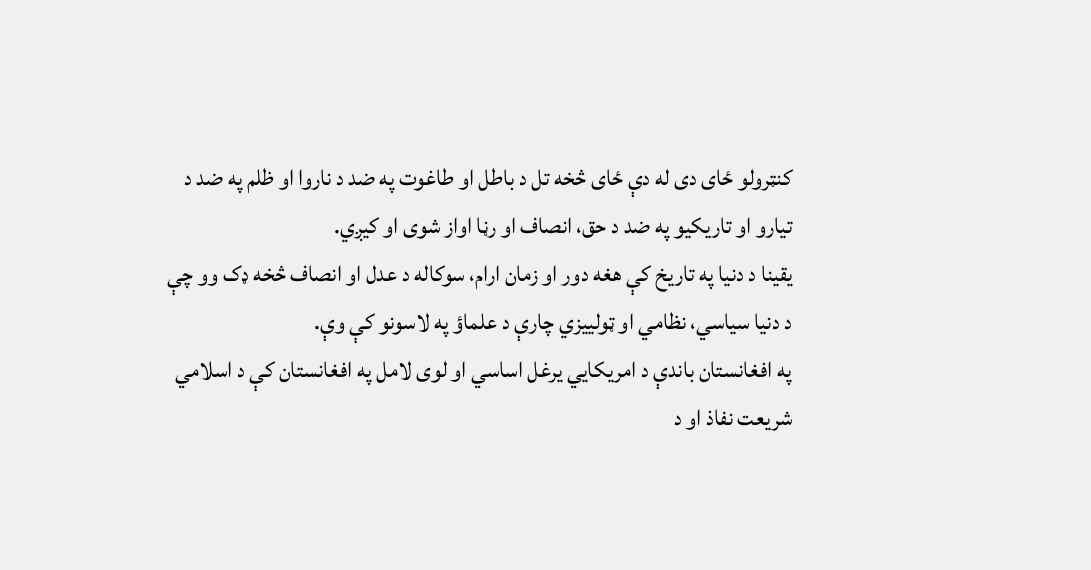کنټرولو ځای دی له دې ځای څخه تل د باطل او طاغوت په ضد د ناروا او ظلم په ضد د تیارو او تاریکیو په ضد د حق، انصاف او رڼا اواز شوی او کیږي.
یقینا د دنیا په تاریخ کې هغه دور او زمان ارام، سوکاله د عدل او انصاف څخه ډک وو چې د دنیا سیاسي، نظامي او ټولییزي چارې د علماؤ په لاسونو کې وې.
په افغانستان باندې د امریکایي یرغل اساسي او لوی لامل په افغانستان کې د اسلامي شریعت نفاذ او د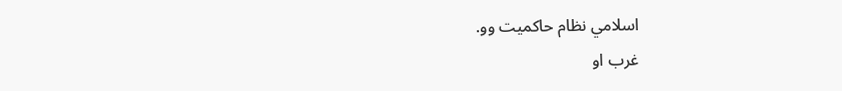اسلامي نظام حاکمیت وو.
غرب او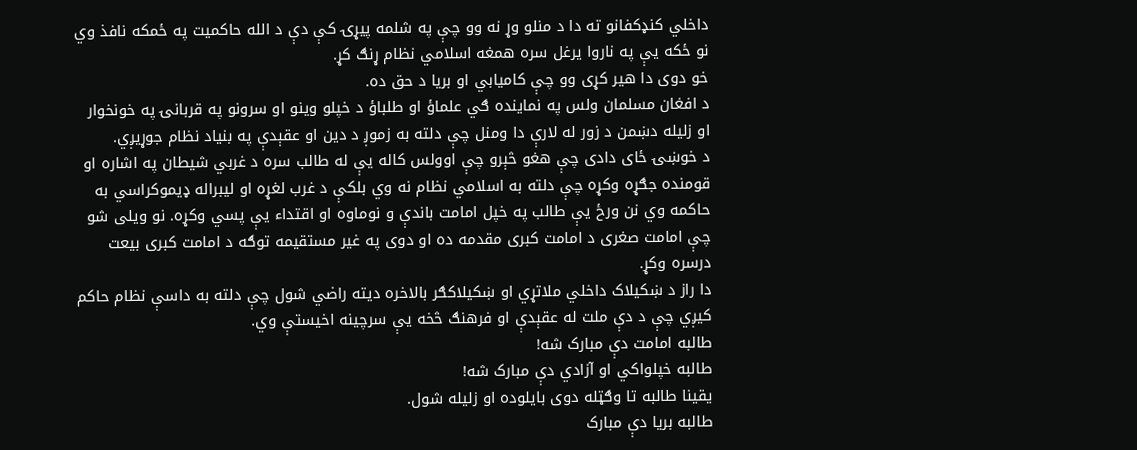داخلي کنډکفانو ته دا د منلو وړ نه وو چې په شلمه پیړۍ کې دې د الله حاکمیت په ځمکه نافذ وي نو ځکه یې په ناروا یرغل سره همغه اسلامي نظام ړنګ کړ.
خو دوی دا هیر کړی وو چې کامیابي او بریا د حق ده.
د افغان مسلمان ولس په نماینده ګي علماؤ او طلباؤ د خپلو وینو او سرونو په قربانۍ په خونخوار او زلیله دښمن د زور له لارې دا ومنل چې دلته به زموږ د دین او عقېدې په بنیاد نظام جوړیږي.
د خوښۍ ځای دادی چې هغو څېرو چې اوولس کاله یې له طالب سره د غربي شیطان په اشاره او قومنده جګړه وکړه چې دلته به اسلامي نظام نه وي بلکې د غرب لغړه او لیبراله ډیموکراسي به حاکمه وي نن ورځ یې طالب په خپل امامت باندې و نوماوه او اقتداء یې پسي وکړه. نو ویلی شو چې امامت صغری د امامت کبری مقدمه ده او دوی په غیر مستقیمه توګه د امامت کبری بیعت درسره وکړ.
دا راز د ښکیلاک داخلي ملاتړي او ښکیلاکګر بالاخره دیته راضي شول چې دلته به داسې نظام حاکم کیږي چې د دې ملت له عقېدې او فرهنګ څخه یې سرچینه اخیستې وي.
طالبه امامت دې مبارک شه!
طالبه خپلواکي او آزادي دې مبارک شه!
یقینا طالبه تا وګټله دوی بایلوده او زلیله شول.
طالبه بریا دې مبارک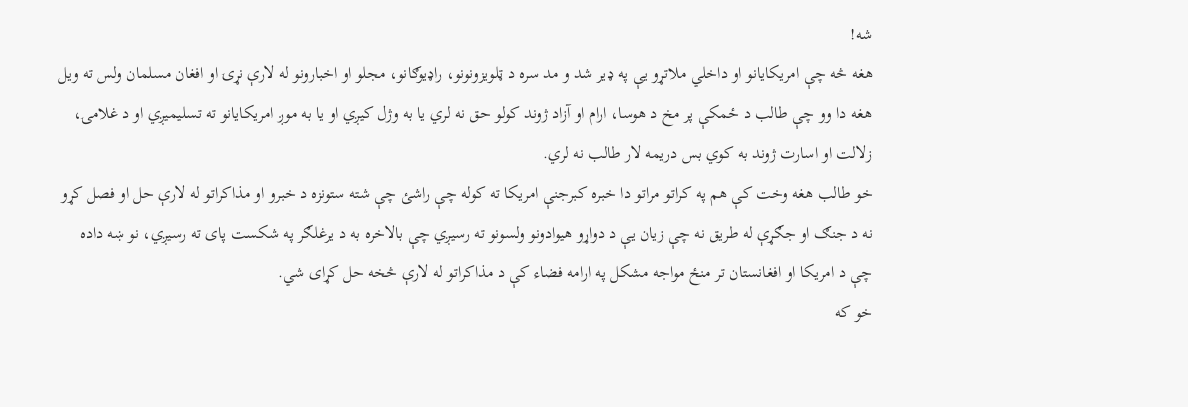شه!
هغه څه چې امریکایانو او داخلي ملاتړو یې په ډیر شد و مد سره د ټلویزونونو، راډیوګانو، مجلو او اخبارونو له لارې نړۍ او افغان مسلمان ولس ته ویل هغه دا وو چې طالب د ځمکې پر مخ د هوسا، ارام او آزاد ژوند کولو حق نه لري یا به وژل کیږي او یا به موږ امریکایانو ته تسلیمیږي او د غلامۍ، زلالت او اسارت ژوند به کوي بس دریمه لار طالب نه لري.
خو طالب هغه وخت کې هم په کراتو مراتو دا خبره کبرجنې امریکا ته کوله چې راشئ چې شته ستونزه د خبرو او مذاکراتو له لارې حل او فصل کړو نه د جنګ او جګړې له طریق نه چې زیان یې د دواړو هیوادونو ولسونو ته رسیږي چې بالاخره به د یرغلګر په شکست پای ته رسیږي، نو ښه داده چې د امریکا او افغانستان تر منځ مواجه مشکل په ارامه فضاء کې د مذاکراتو له لارې څخه حل کړای شي.
خو که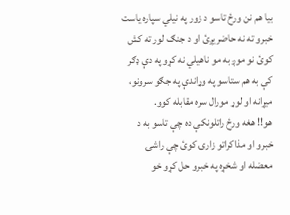بیا هم نن ورځ تاسو د زور په نیلي سپاره یاست خبرو ته نه حاضریږئ او د جنګ لور ته کش کوئ نو موږ به مو ناهیلي نه کړو په دې ډګر کې به هم ستاسو په وړاندې په جګو سرونو، میړانه او لوړ مورال سره مقابله کوو.
هو!! هغه ورځ راتلونکې ده چې تاسو به د خبرو او مذاکراتو زارۍ کوئ چې راشۍ معضله او شخړه په خبرو حل کړو خو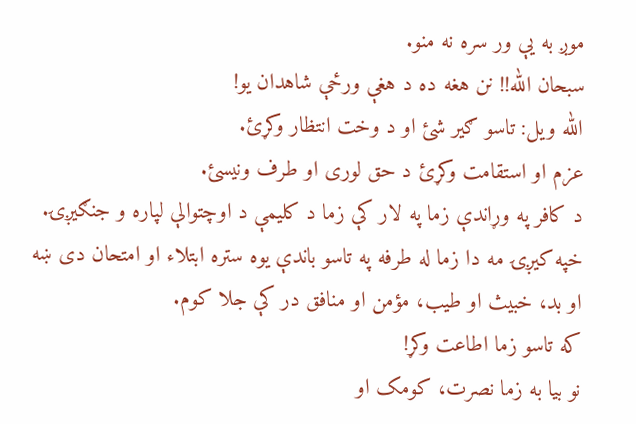موږ به یې ور سره نه منو.
سبحان الله!! نن هغه ده د هغې ورځې شاهدان یو!
الله ویل: تاسو ګیر شئ او د وخت انتظار وکړئ.
عزم او استقامت وکړئ د حق لوری او طرف ونیسئ.
د کافر په وړاندې زما په لار کې زما د کلیمې د اوچتوالې لپاره و جنګیږۍ.
خپه کیږۍ مه دا زما له طرفه په تاسو باندې یوه ستره ابتلاء او امتحان دی ښه او بد، خبیث او طیب، مؤمن او منافق در کې جلا کوم.
که تاسو زما اطاعت وکړ!
نو بیا به زما نصرت، کومک او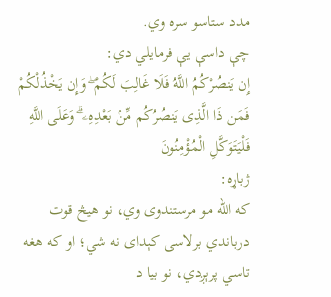مدد ستاسو سره وي.
چې داسې یې فرمایلي دي:
إِن يَنصُرْكُمُ اللَّهُ فَلَا غَالِبَ لَكُمْ ۖ وَإِن يَخْذُلْكُمْ فَمَن ذَا الَّذِى يَنصُرُكُم مِّنۢ بَعْدِهِۦ ۗ وَعَلَى اللَّهِ فَلْيَتَوَكَّلِ الْمُؤْمِنُونَ
ژباړه:
كه الله مو مرستندوى وي، نو هیڅ قوت درباندي برلاسی کېدای نه شي؛ او كه هغه تاسي پرېږدي، نو بيا د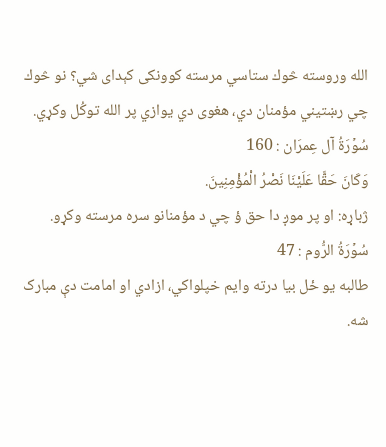الله وروسته څوك ستاسي مرسته کوونکی کېدای شي؟ نو څوك چي رښتيني مؤمنان دي، هغوى دي یوازي پر الله توكُل وکړي.
سُوۡرَةُ آل عِمرَان : 160
وَكَانَ حَقًّا عَلَيْنَا نَصْرُ الْمُؤْمِنِينَ.
ژباړه: او پر موږ دا حق ؤ چي د مؤمنانو سره مرسته وکړو.
سُوۡرَةُ الرُّوم : 47
طالبه یو ځل بیا درته وایم خپلواکي، ازادي او امامت دې مبارک شه.